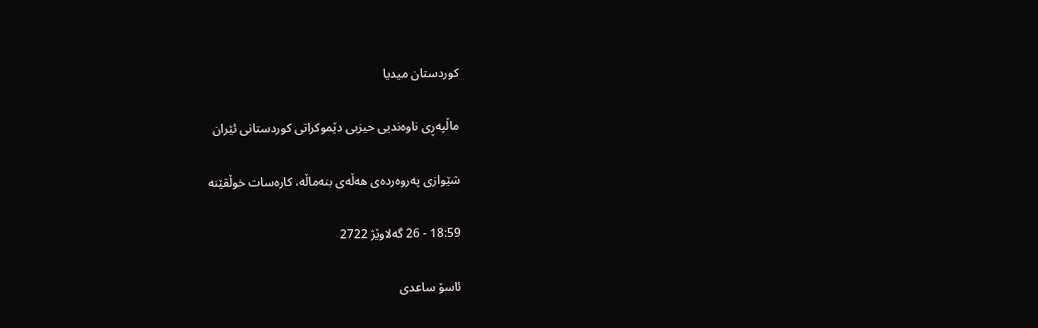کوردستان میدیا

ماڵپەڕی ناوەندیی حیزبی دێموکراتی کوردستانی ئێران

شێوازی پەروەردەی هەڵەی بنەماڵە، کارەسات خوڵقێنە

18:59 - 26 گەلاوێژ 2722

ئاسۆ ساعدی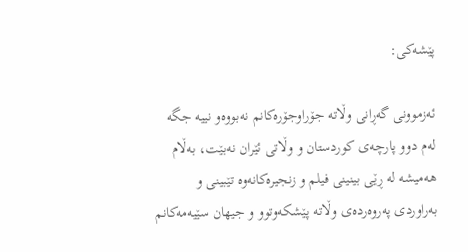پێشەکی:

ئەزموونی گەڕانی وڵاتە جۆراوجۆرەکانم نەبووەو نییە جگە لەم دوو پارچەی کوردستان و وڵاتی ئێران نەبێت، بەڵام هەمیشە لە ڕێی بینینی فیلم و زنجیرەکانەوە تێبینی و بەراوردی پەروەردەی وڵاتە پێشکەوتوو و جیهان سێیەمەکانم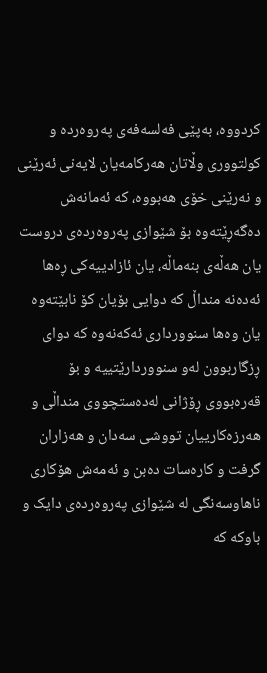کردووە، بەپێی فەلسەفەی پەروەردە و کولتووری وڵاتان هەرکامەیان لایەنی ئەرێنی و نەرێنی خۆی هەبووە، کە ئەمانەش دەگەڕێتەوە بۆ شێوازی پەروەردەی دروست یان هەڵەی بنەماڵە، یان ئازادییەکی ڕەها ئەدەنە منداڵ کە دوایی بۆیان کۆ نابێتەوە یان وەها سنوورداری ئەکەنەوە کە دوای ڕزگاربوون لەو سنووردارێتییە و بۆ قەرەبووی ڕۆژانی لەدەستچووی منداڵی و هەرزەکارییان تووشی سەدان و هەزاران گرفت و کارەسات دەبن و ئەمەش هۆکاری ناهاوسەنگی لە شێوازی پەروەردەی دایک و باوکە کە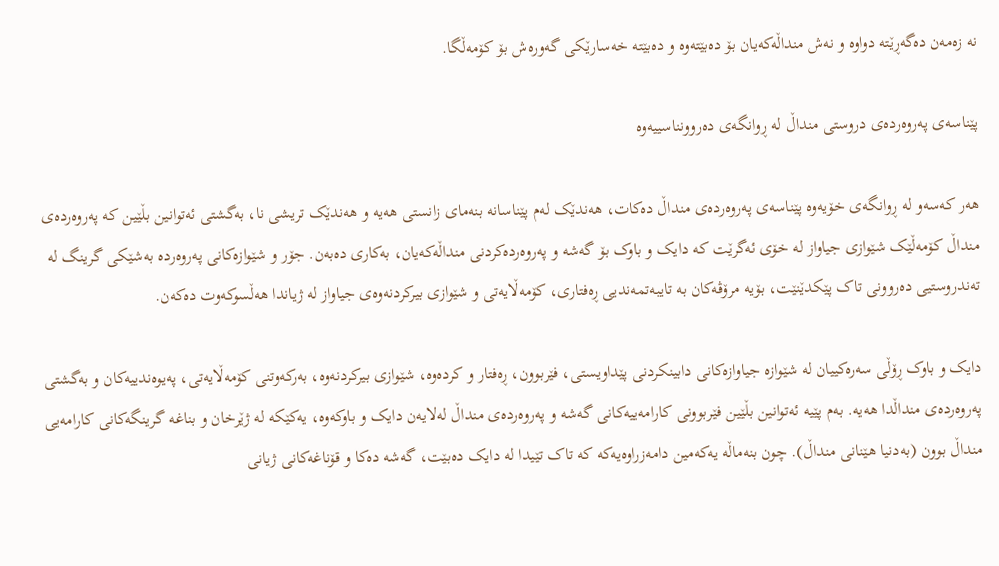نە زەمەن دەگەڕێتە دواوە و نەش منداڵەکەیان بۆ دەبێتەوە و دەبێتە خەسارێکی گەورەش بۆ کۆمەڵگا.

پێناسەی پەروەردەی دروستی منداڵ لە ڕوانگەی دەروونناسییەوە

هەر کەسەو لە ڕوانگەی خۆیەوە پێناسەی پەروەردەی منداڵ دەکات، هەندێک لەم پێناسانە بنەمای زانستی هەیە و هەندێک تریشی نا، بەگشتی ئەتوانین بڵێین کە پەروەردەی منداڵ کۆمەڵێک شێوازی جیاواز لە خۆی ئەگرێت کە دایک و باوک بۆ گەشە و پەروەردەکردنی منداڵەکەیان، بەکاری دەبەن. جۆر و شێوازەکانی پەروەردە بەشێکی گرینگ لە تەندروستیی دەروونی تاک پێکدێنێت، بۆیە مرۆڤەکان بە تایبەتمەندیی ڕەفتاری، کۆمەڵایەتی و شێوازی بیرکردنەوەی جیاواز لە ژیاندا هەڵسوکەوت دەکەن.

دایک و باوک ڕۆڵی سەرەکییان لە شێوازە جیاوازەکانی دابینکردنی پێداویستی، فێربوون، ڕەفتار و کردەوە، شێوازی بیرکردنەوە، بەرکەوتنی کۆمەڵایەتی، پەیوەندییەکان و بەگشتی پەروەردەی منداڵدا هەیە. بەم پێیە ئەتوانین بڵێین فێربوونی کارامەییەکانی گەشە و پەروەردەی منداڵ لەلایەن دایک و باوکەوە، یەکێکە لە ژێرخان و بناغە گرینگەکانی کارامەیی منداڵ بوون (بەدنیا هێنانی منداڵ). چون بنەماڵە یەکەمین دامەزراوەیەکە کە تاک تێیدا لە دایک دەبێت، گەشە دەکا و قۆناغەکانی ژیانی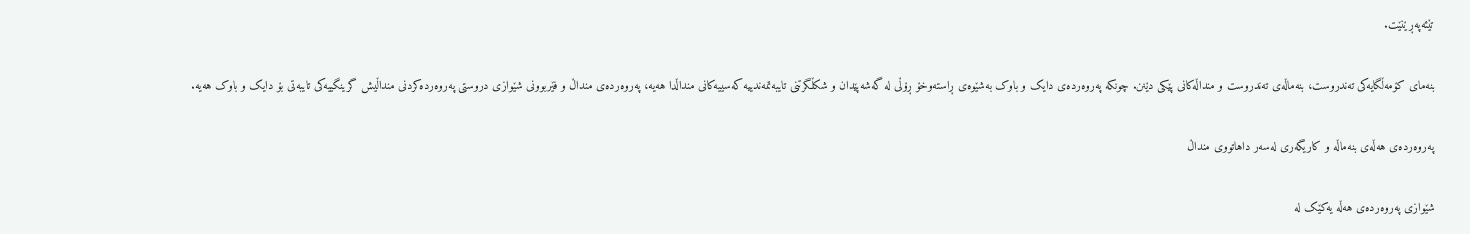تێئەپەڕێنێت.

بنەمای کۆمەڵگایەکی تەندروست، بنەماڵەی تەندروست و منداڵەکانی پێکی دێنن. چونکە پەروەردەی دایک و باوک بەشێوەی ڕاستەوخۆ ڕۆڵی لە گەشەپێدان و شکڵگرتنی تایبەتمەندییە کەسییەکانی منداڵدا هەیە، پەروەردەی منداڵ و فێربوونی شێوازی دروستی پەروەردەکردنی منداڵیش گرینگییەکی تایبەتی بۆ دایک و باوک هەیە.

پەروەردەی هەڵەی بنەماڵە و کاریگەری لەسەر داهاتووی منداڵ

شێوازی پەروەردەی هەڵە یەکێک لە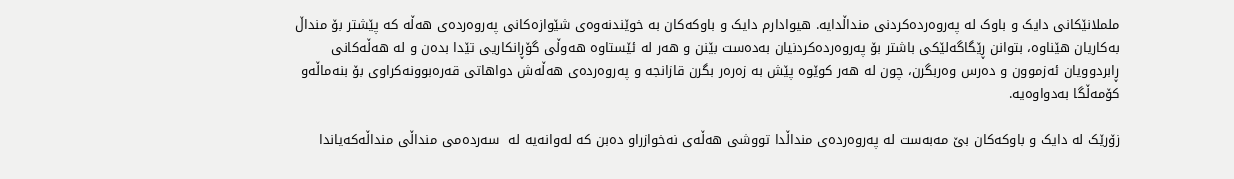ململانێکانی دایک و باوک لە پەروەردەکردنی منداڵدایە. هیوادارم دایک و باوکەکان بە خوێندنەوەی شێوازەکانی پەروەردەی هەڵە کە پێشتر بۆ منداڵ بەکاریان هێناوە، بتوانن ڕێگاگەلێکی باشتر بۆ پەروەردەکردنیان بەدەست بێنن و هەر لە ئێستاوە هەوڵی گۆڕانکاریی تێدا بدەن و لە هەڵەکانی ڕابردوویان ئەزموون و دەرس وەربگرن، چون لە هەر کوێوە پێش بە زەرەر بگرن قازانجە و پەروەردەی هەڵەش دواهاتی قەرەبوونەکراوی بۆ بنەماڵەو کۆمەڵگا بەدواوەیە.

زۆرێک لە دایک و باوکەکان بێ مەبەست لە پەروەردەی منداڵدا تووشی هەڵەی نەخوازراو دەبن کە لەوانەیە لە  سەردەمی منداڵی منداڵەکەیاندا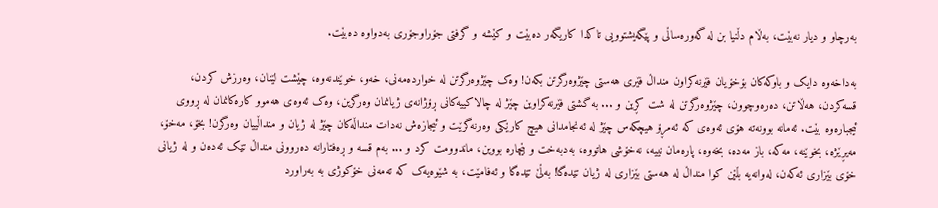بەرچاو و دیار نەبێت، بەڵام دڵنیا بن لە گەورەساڵی و پێگەیشتوویی تاکدا کاریگەر دەبێت و کێشە و گرفتی جۆراوجۆری بەدواوە دەبێت.

بەداخەوە دایک و باوکەکان بۆخۆیان فێرنەکراون منداڵ فێری هەستی چێژوەرگرتن بکەن! وەک چێژوەرگرتن لە خواردەمەنی، خەو، خوێندنەوە، چێشت لێنان، وەرزش کردن، قسەکردن، هەڵاتن، دەرەوچوون، چێژوەرگرتن لە شت کڕین و ... بە گشتی فێرنەکراوین چێژ لە چالاکییەکانی ڕۆژانەی ژیانمان وەرگرین، وەک ئەوەی هەموو کارەکانمان لە ڕووی ئیجبارەوە بێت. ئەمانە بوونەتە هۆی ئەوەی کە ئەمڕۆ هیچکەس چێژ لە ئەنجامدانی هیچ کارێکی وەرنەگرێت و ئیجازەش نەدات منداڵەکان چێژ لە ژیان و منداڵییان وەرگرن! بخۆ، مەخۆ، مەیڕێژە، بخوێنە، مەکە، باز مەدە، بخەوە، پارەمان نییە، نەخۆشی هاتووە، بەدبەخت و بێچارە بووین، ماندوومت کرد و ... بەم قسە و ڕەفتارانە دەروونی منداڵ تێک ئەدەن و لە ژیانی خۆی بێزاری ئەکەن، لەوانەیە بڵێن کوا منداڵ لە هەستی بێزاری لە ژیان تێدەگا! بەڵێ تێدەگا و ئەفامێت، بە شێوەیەک کە تەمەنی خۆکوژی بە بەراورد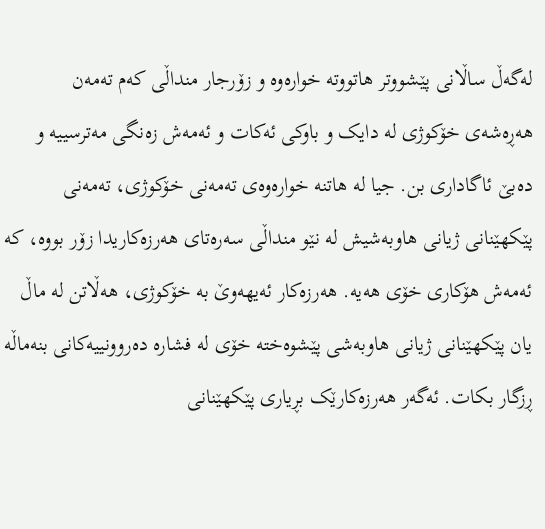لەگەڵ ساڵانی پێشووتر هاتووتە خوارەوە و زۆرجار منداڵی کەم تەمەن هەڕەشەی خۆکوژی لە دایک و باوکی ئەکات و ئەمەش زەنگی مەترسییە و دەبێ ئاگاداری بن. جیا لە هاتنە خوارەوەی تەمەنی خۆکوژی، تەمەنی پێکهێنانی ژیانی هاوبەشیش لە نێو منداڵی سەرەتای هەرزەکاریدا زۆر بووە، کە ئەمەش هۆکاری خۆی هەیە. هەرزەکار ئەیهەوێ بە خۆکوژی، هەڵاتن لە ماڵ یان پێکهێنانی ژیانی هاوبەشی پێشوەختە خۆی لە فشارە دەروونییەکانی بنەماڵە ڕزگار بکات. ئەگەر هەرزەکارێک بڕیاری پێکهێنانی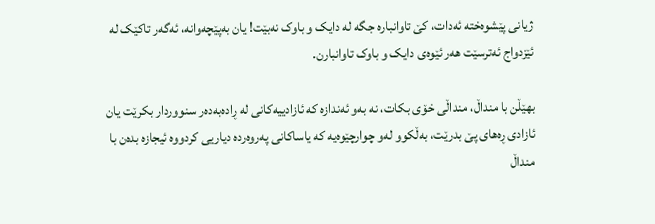ژیانی پێشوەختە ئەدات، کێ تاوانبارە جگە لە دایک و باوک نەبێت! یان بەپێچەوانە، ئەگەر تاکێک لە ئێزدواج ئەترسێت هەر ئێوەی دایک و باوک تاوانبارن.

بهێڵن با منداڵ، منداڵی خۆی بکات، نە بەو ئەندازە کە ئازادییەکانی لە ڕادەبەدەر سنووردار بکرێت یان ئازادی ڕەهای پێ بدرێت، بەڵکوو لەو چوارچێوەیە کە یاساکانی پەروەردە دیاریی کردووە ئیجازە بدەن با منداڵ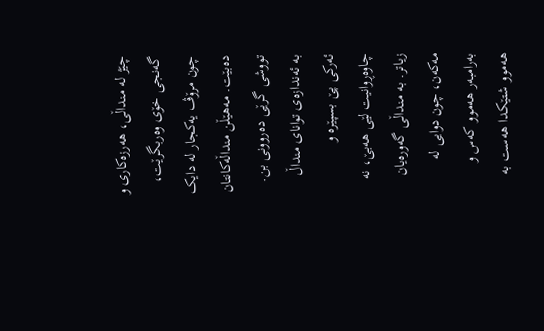چێژ لە منداڵی، هەرزەکاری و گەنجی خۆی وەربگرێت، چون مرۆڤ یەکجار لە دایک دەبێت. مەهێڵن منداڵەکانتان تووشی گرێی دەروونی بن. بە ئەندازەی توانای منداڵ ئەرکی پێ بسپێرە و چاوەڕوانیت لێی هەبێ، نە زیاتر. بە منداڵی گەورەیان مەکەن، چون دوایی لە بەرامبەر هەموو کەس و هەموو شتێکدا هەست بە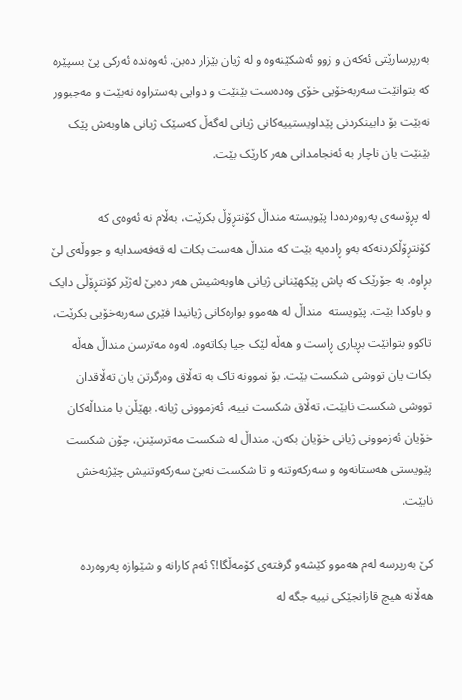بەرپرسارێتی ئەکەن و زوو ئەشکێنەوە و لە ژیان بێزار دەبن. ئەوەندە ئەرکی پێ بسپێرە کە بتوانێت سەربەخۆیی خۆی وەدەست بێنێت و دوایی بەستراوە نەبێت و مەجبوور نەبێت بۆ دابینکردنی پێداویستییەکانی ژیانی لەگەڵ کەسێک ژیانی هاوبەش پێک بێنێت یان ناچار بە ئەنجامدانی هەر کارێک بێت.

لە پڕۆسەی پەروەردەدا پێویستە منداڵ کۆنتڕۆڵ بکرێت، بەڵام نە ئەوەی کە کۆنتڕۆڵکردنەکە بەو ڕادەیە بێت کە منداڵ هەست بکات لە قەفەسدایە و جووڵەی لێ بڕاوە. بە جۆرێک کە پاش پێکهێنانی ژیانی هاوبەشیش هەر دەبێ لەژێر کۆنتڕۆڵی دایک و باوکدا بێت. پێویستە  منداڵ لە هەموو بوارەکانی ژیانیدا فێری سەربەخۆیی بکرێت، تاکوو بتوانێت بڕیاری ڕاست و هەڵە لێک جیا بکاتەوە. لەوە مەترسن منداڵ هەڵە بکات یان تووشی شکست بێت. بۆ نموونە تاک بە تەڵاق وەرگرتن یان تەڵاقدان تووشی شکست نابێت، تەڵاق شکست نییە، ئەزموونی ژیانە. بهێڵن با منداڵەکان خۆیان ئەزموونی ژیانی خۆیان بکەن. منداڵ لە شکست مەترسێنن، چۆن شکست پێویستی هەستانەوە و سەرکەوتنە و تا شکست نەبێ سەرکەوتنیش چێژبەخش نابێت.

کێ بەرپرسە لەم هەموو کێشەو گرفتەی کۆمەڵگا!؟ ئەم کارانە و شێوازە پەروەردە هەڵانە هیچ قازانجێکی نییە جگە لە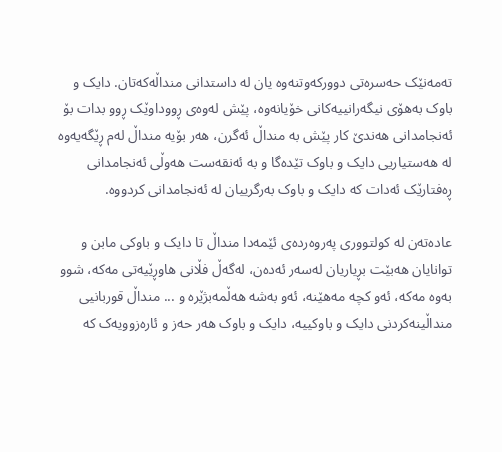تەمەنێک حەسرەتی دوورکەوتنەوە یان لە داستدانی منداڵەکەتان. دایک و باوک بەهۆی نیگەرانییەکانی خۆیانەوە، پێش لەوەی ڕووداوێک ڕوو بدات بۆ ئەنجامدانی هەندێ کار پێش بە منداڵ ئەگرن، هەر بۆیە منداڵ لەم ڕێگەیەوە لە هەستیاریی دایک و باوک تێدەگا و بە ئەنقەست هەوڵی ئەنجامدانی ڕەفتارێک ئەدات کە دایک و باوک بەرگرییان لە ئەنجامدانی کردووە.

عادەتەن لە کولتووری پەروەردەی ئێمەدا منداڵ تا دایک و باوکی مابن و توانایان هەبێت بڕیاریان لەسەر ئەدەن، لەگەڵ فڵانی هاوڕێیەتی مەکە، شوو بەوە مەکە، ئەو کچە مەهێنە، ئەو بەشە هەڵمەبژێرە و ... منداڵ قوربانیی منداڵینەکردنی دایک و باوکییە، دایک و باوک هەر حەز و ئارەزوویەک کە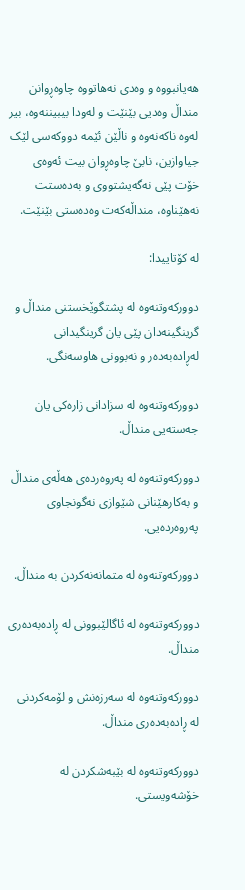هەیانبووە و وەدی نەهاتووە چاوەڕوانن منداڵ وەدیی بێنێت و لەودا بیبیننەوە، بیر لەوە ناکەنەوە و ناڵێن ئێمە دووکەسی لێک جیاوازین، نابێ چاوەڕوان بیت ئەوەی خۆت پێی نەگەیشتووی و بەدەستت نەهێناوە، منداڵەکەت وەدەستی بێنێت.

لە کۆتاییدا:

دوورکەوتنەوە لە پشتگوێخستنی منداڵ و گرینگینەدان پێی یان گرینگیدانی لەڕادەبەدەر و نەبوونی هاوسەنگی.

دوورکەوتنەوە لە سزادانی زارەکی یان جەستەیی منداڵ.

دوورکەوتنەوە لە پەروەردەی هەڵەی منداڵ و بەکارهێنانی شێوازی نەگونجاوی پەروەردەیی.

دوورکەوتنەوە لە متمانەنەکردن بە منداڵ.

دوورکەوتنەوە لە ئاگالێبوونی لە ڕادەبەدەری منداڵ.

دوورکەوتنەوە لە سەرزەنش و لۆمەکردنی لە ڕادەبەدەری منداڵ.

دوورکەوتنەوە لە بێبەشکردن لە خۆشەویستی.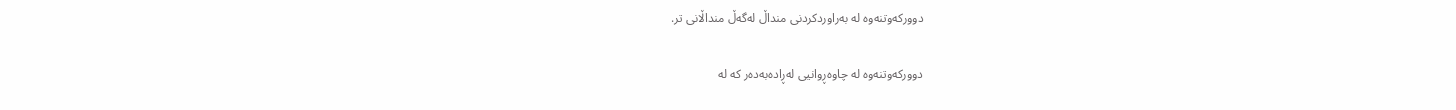دوورکەوتنەوە لە بەراوردکردنی منداڵ لەگەڵ منداڵانی تر.

دوورکەوتنەوە لە چاوەڕوانیی لەڕادەبەدەر کە لە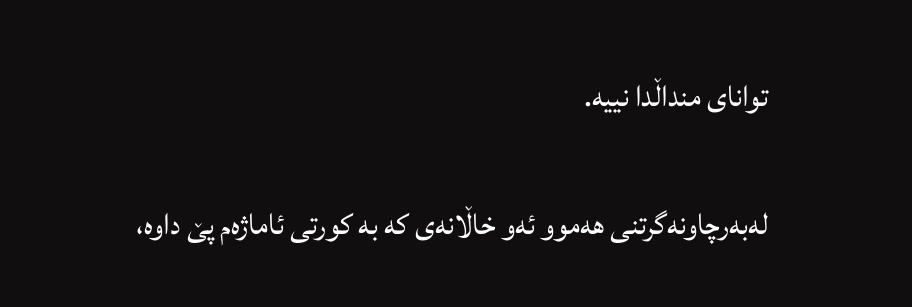توانای منداڵدا نییە.

لەبەرچاونەگرتنی هەموو ئەو خاڵانەی کە بە کورتی ئاماژەم پێ داوە،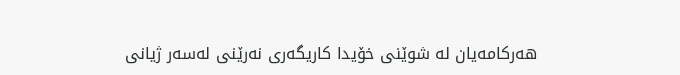هەرکامەیان لە شوێنی خۆیدا کاریگەری نەرێنی لەسەر ژیانی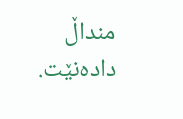منداڵ دادەنێت.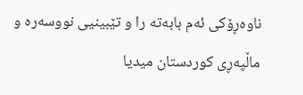ناوەڕۆکی ئەم بابەتە را و تێبینیی نووسەرە و ماڵپەڕی کوردستان میدیا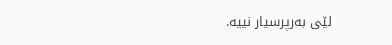لێی بەرپرسیار نییە.